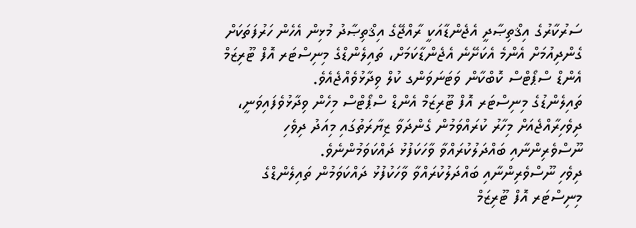ސަރުކާރުގެ އިޤްތިޞާދީ އެޖެންޑާއަކީ ރާއްޖޭގެ އިޤްތިޞާދު މުޅިން އެހެން ހަރުފަތަކަށް ގެންދިއުމަށް އެންމެ އެކަށޭނެ އެޖެންޑާކަމަށް، ތައިލެންޑްގެ މިނިސްޓަރ އޮފް ޓޫރިޒަމް އެންޑް ސްޕޯޓްސް ކޮބްކާން ވަޓަނަވަންގ ކުލް ވިދާޅުވެއްޖެއެވެ.
ތައިލެންޑުގެ މިނިސްޓަރ އޮފް ޓޫރިޒަމް އެންޑް ސްޕޯޓްސް މިހެން ވިދާޅުވެފައިވަނީ، ދިވެހިރާއްޖެއަށް މިހާރު ކުރައްވަމުން ގެންދަވާ ޒިޔާރަތުގައި މިއަދު ދިވެހި ނޫސްވެރިންނާއި ބައްދަލުކުރައްވާ ވާހަކަފުޅު ދައްކަވަމުންނެވެ.
ދިވެހި ނޫސްވެރިންނާއި ބައްދަލުކުރައްވާ ވާހަކުފުޅު ދައްކަވަމުން ތައިލެންޑްގެ މިނިސްޓަރ އޮފް ޓޫރިޒަމް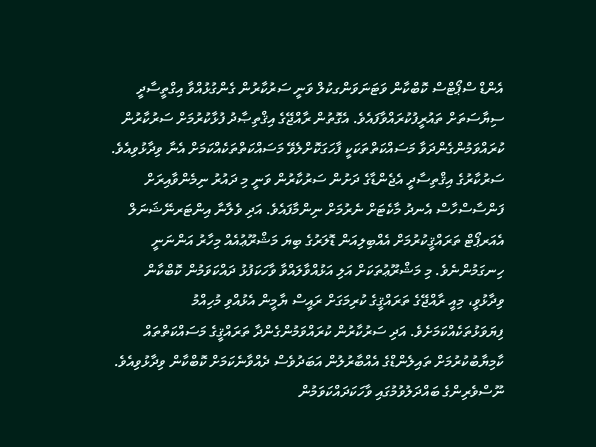އެންޑް ސްޕޯޓްސް ކޮބްކާން ވަޓަނަވަންގކުލް ވަނީ ސަރުކާރުން ގެންގުޅުއްވާ އިގްތީސާދީ ސިޔާސަތަށް ތައުރީފުކުރައްވާފައެވެ. އެގޮތުން ރާއްޖޭގެ އިޤްތިޞާދު ފުޅާކުރުމަށް ސަރުކާރުން ކުރައްވަމުންގެންދަވާ މަސައްކަތްތަކަކީ ފާހަގަކޮށްލެވޭ މަސައްކަތްތަކެއްކަމަށް އެނާ ވިދާޅުވިއެވެ.
ސަރުކާރުގެ އިޤްތިސާދީ އެޖެންޑާގެ ދަށުން ސަރުކާރުން ވަނީ މި ދައުރު ނިމެންވާއިރަށް ފަންސާސްހާސް އެނދު މާކެޓަށް ނެރުމަށް ނިންމާފައެވެ. އަދި ވެލާނާ އިންޓަރނޭޝަނަލް އެއަރޕޯޓް ތަރައްޤީކުރުމަށް އެއްބިލިއަން ޑޮލަރުގެ ބިޔަ މަޝްރޫޢުއެއް މިހާރު އަންނަނީ ހިނގަމުންނެވެ. މި މަޝްރޫޢުތަކަށް އަލި އަޅުއްވާލައްވާ ވާހަކަފުޅު ދައްކަވަމުން ކޮބްކާން ވިދާޅުވީ، މިއީ ރާއްޖޭގެ ތަރައްޤީގެ ކުރިމަގަށް ރައީސް ޔާމީން އެޅުއްވި މުހިއްމު ފިޔަވަޅުތަކެއްކަމަށެވެ. އަދި ސަރުކާރުން ކުރައްވަމުންގެންދާ ތަރައްޤީގެ މަސައްކަތްތައް ކާމިޔާބުކުރުމަށް ތައިލެންޑްގެ އެއްބާރުލުން އަބަދުވެސް ދެއްވާނެކަމަށް ކޮބްކާން ވިދާޅުވިއެވެ.
ނޫސްވެރިންގެ ބައްދަލުވުމުގައި ވާހަކަދައްކަވަމުން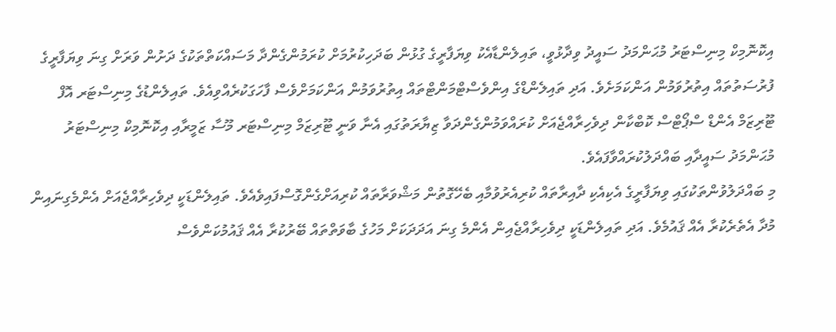އިކޮނޮމިކް މިނިސްޓަރު މުޙަންމަދު ސައީދު ވިދާޅުވީ، ތައިލެންޑާއެކު ވިޔަފާރީގެ ގުޅުން ބަދަހިކުރުމަށް ކުރަމުންގެންދާ މަސައްކަތްތަކުގެ ދަށުން ވަރަށް ގިނަ ވިޔަފާރީގެ ފުރުސަތުތައް އިތުރުވަމުން އަންކަމަށެވެ. އަދި ތައިލެންޑްގެ އިންވެސްޓްމަންޓްތައް އިތުރުވަމުން އަންކަމަށްވެސް ފާހަގަކުރެއްވިއެވެ. ތައިލެންޑުގެ މިނިސްޓަރ އޮފް ޓޫރިޒަމް އެންޑް ސްޕޯޓްސް ކޮބްކާން ދިވެހިރާއްޖެއަށް ކުރައްވަމުންގެންދަވާ ޒިޔާރަތުގައި އެނާ ވަނީ ޓޫރިޒަމް މިނިސްޓަރ މޫސާ ޒަމީރާއި އިކޮނޮމިކް މިނިސްޓަރު މުޙަންމަދު ސައީދާއި ބައްދަލުކުރައްވާފައެވެ.
މި ބައްދަލުވުންތަކުގައި ވިޔަފާރީގެ އެކިއެކި ދާއިރާތައް ކުރިއެރުވުމާއި ބެހޭގޮތުން މަޝްވަރާތައް ކުރިއަށްގެންގޮސްފައިވެއެވެ. ތައިލެންޑަކީ ދިވެހިރާއްޖެއަށް އެންމެގިނައިން މުދާ އެތެރެކުރާ އެއް ޤައުމެވެ. އަދި ތައިލެންޑަކީ ދިވެހިރާއްޖެއިން އެންމެ ގިނަ އަދަދަކަށް މަހުގެ ބާވަތްތައް ބޭރުކުރާ އެއް ޤައުމުކަންވެސް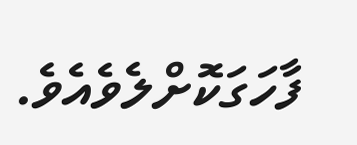ފާހަގަކޮށްލެވެއެވެ.